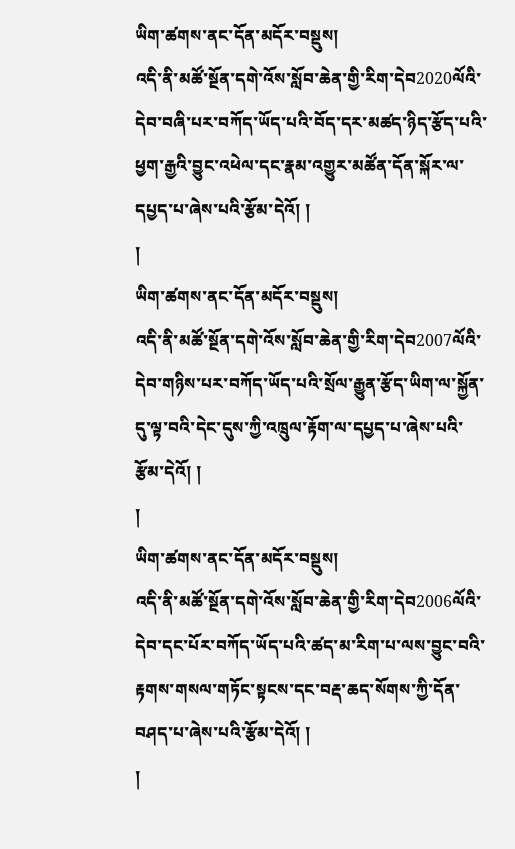ཡིག་ཚགས་ནང་དོན་མདོར་བསྡུས།
འདི་ནི་མཚོ་སྔོན་དགེ་འོས་སློབ་ཆེན་གྱི་རིག་དེབ2020ལོའི་དེབ་བཞི་པར་བཀོད་ཡོད་པའི་བོད་དར་མཚད་ཉིད་རྩོད་པའི་ཕྱག་རྒྱའི་བྱུང་འཕེལ་དང་རྣམ་འགྱུར་མཚོན་དོན་སྐོར་ལ་དཔྱད་པ་ཞེས་པའི་རྩོམ་དེའོ། །
།
ཡིག་ཚགས་ནང་དོན་མདོར་བསྡུས།
འདི་ནི་མཚོ་སྔོན་དགེ་འོས་སློབ་ཆེན་གྱི་རིག་དེབ2007ལོའི་དེབ་གཉིས་པར་བཀོད་ཡོད་པའི་སྲོལ་རྒྱུན་རྩོད་ཡིག་ལ་སྐྱོན་དུ་ལྟ་བའི་དེང་དུས་ཀྱི་འཁྲུལ་རྟོག་ལ་དཔྱད་པ་ཞེས་པའི་རྩོམ་དེའོ། །
།
ཡིག་ཚགས་ནང་དོན་མདོར་བསྡུས།
འདི་ནི་མཚོ་སྔོན་དགེ་འོས་སློབ་ཆེན་གྱི་རིག་དེབ2006ལོའི་དེབ་དང་པོར་བཀོད་ཡོད་པའི་ཚད་མ་རིག་པ་ལས་བྱུང་བའི་རྟགས་གསལ་གཏོང་སྟངས་དང་བརྡ་ཆད་སོགས་ཀྱི་དོན་བཤད་པ་ཞེས་པའི་རྩོམ་དེའོ། །
།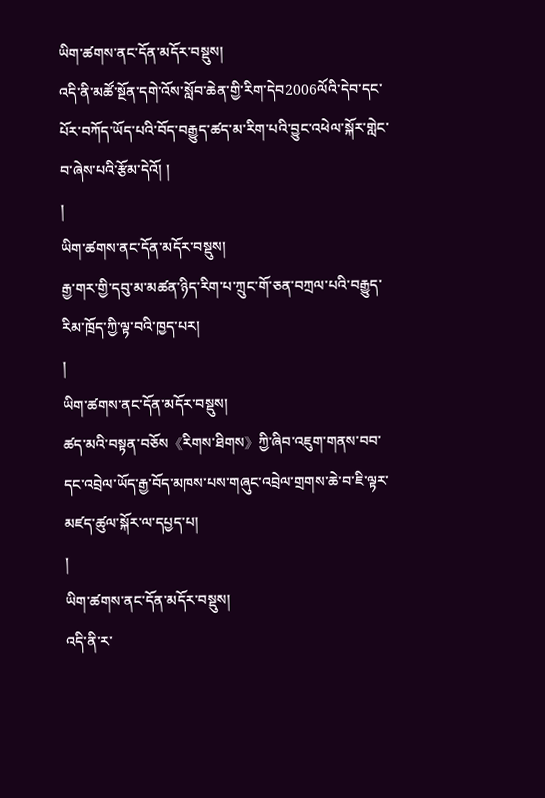ཡིག་ཚགས་ནང་དོན་མདོར་བསྡུས།
འདི་ནི་མཚོ་སྔོན་དགེ་འོས་སློབ་ཆེན་གྱི་རིག་དེབ2006ལོའི་དེབ་དང་པོར་བཀོད་ཡོད་པའི་བོད་བརྒྱུད་ཚད་མ་རིག་པའི་བྱུང་འཕེལ་སྐོར་གླེང་བ་ཞེས་པའི་རྩོམ་དེའོ། །
།
ཡིག་ཚགས་ནང་དོན་མདོར་བསྡུས།
རྒྱ་གར་གྱི་དབུ་མ་མཚན་ཉིད་རིག་པ་ཀྲུང་གོ་ཅན་བཀྲལ་པའི་བརྒྱུད་རིམ་ཁྲོད་ཀྱི་ལྟ་བའི་ཁྱད་པར།
།
ཡིག་ཚགས་ནང་དོན་མདོར་བསྡུས།
ཚད་མའི་བསྟན་བཅོས《རིགས་ཐིགས》ཀྱི་ཞིབ་འཇུག་གནས་བབ་དང་འབྲེལ་ཡོད་རྒྱ་བོད་མཁས་པས་གཞུང་འབྲེལ་གྲགས་ཆེ་བ་ཇི་ལྟར་མཛད་ཚུལ་སྐོར་ལ་དཔྱད་པ།
།
ཡིག་ཚགས་ནང་དོན་མདོར་བསྡུས།
འདི་ནི་ར་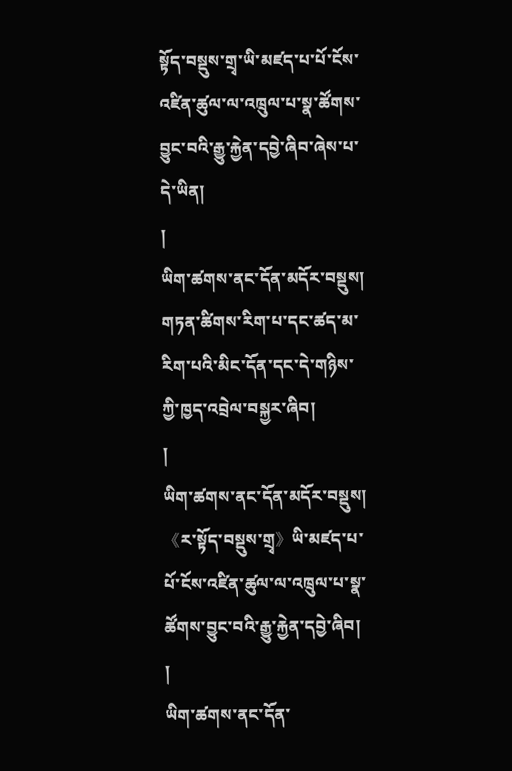སྟོད་བསྡུས་གྲྭ་ཡི་མཛད་པ་པོ་ངོས་འཛིན་ཚུལ་ལ་འཁྲུལ་པ་སྣ་ཚོགས་བྱུང་བའི་རྒྱུ་རྐྱེན་དབྱེ་ཞིབ་ཞེས་པ་དེ་ཡིན།
།
ཡིག་ཚགས་ནང་དོན་མདོར་བསྡུས།
གཏན་ཚིགས་རིག་པ་དང་ཚད་མ་རིག་པའི་མིང་དོན་དང་དེ་གཉིས་ཀྱི་ཁྱད་འབྲེལ་བསྐྱར་ཞིབ།
།
ཡིག་ཚགས་ནང་དོན་མདོར་བསྡུས།
《ར་སྟོད་བསྡུས་གྲྭ》ཡི་མཛད་པ་པོ་ངོས་འཛིན་ཚུལ་ལ་འཁྲུལ་པ་སྣ་ཚོགས་བྱུང་བའི་རྒྱུ་རྐྱེན་དབྱེ་ཞིབ།
།
ཡིག་ཚགས་ནང་དོན་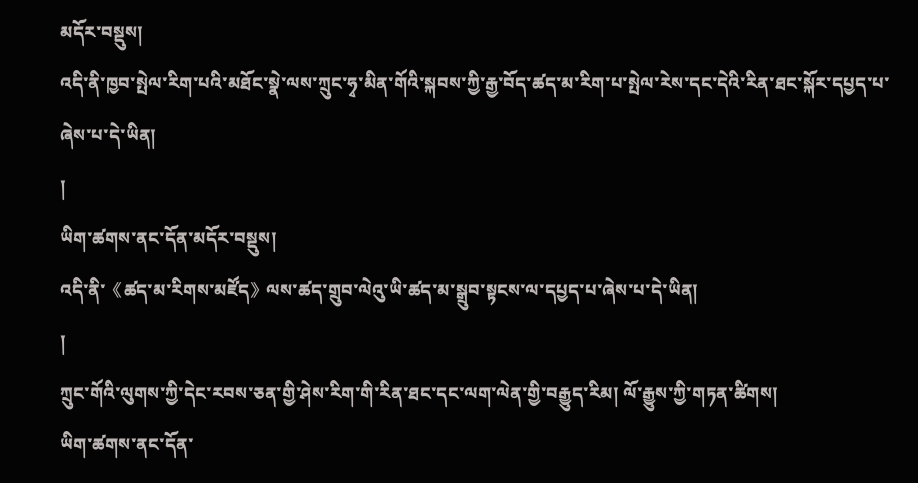མདོར་བསྡུས།
འདི་ནི་ཁྱབ་སྤེལ་རིག་པའི་མཐོང་སྣེ་ལས་ཀྲུང་ཧྭ་མིན་གོའི་སྐབས་ཀྱི་རྒྱ་བོད་ཚད་མ་རིག་པ་སྤེལ་རེས་དང་དེའི་རིན་ཐང་སྐོར་དཔྱད་པ་ཞེས་པ་དེ་ཡིན།
།
ཡིག་ཚགས་ནང་དོན་མདོར་བསྡུས།
འདི་ནི་《ཚད་མ་རིགས་མཛོད》ལས་ཚད་གྲུབ་ལེའུ་ཡི་ཚད་མ་སྒྲུབ་སྟངས་ལ་དཔྱད་པ་ཞེས་པ་དེ་ཡིན།
།
ཀྲུང་གོའི་ལུགས་ཀྱི་དེང་རབས་ཅན་གྱི་ཤེས་རིག་གི་རིན་ཐང་དང་ལག་ལེན་གྱི་བརྒྱུད་རིམ། ལོ་རྒྱུས་ཀྱི་གཏན་ཚིགས།
ཡིག་ཚགས་ནང་དོན་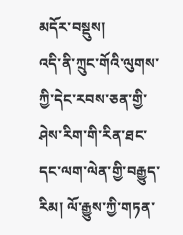མདོར་བསྡུས།
འདི་ནི་ཀྲུང་གོའི་ལུགས་ཀྱི་དེང་རབས་ཅན་གྱི་ཤེས་རིག་གི་རིན་ཐང་དང་ལག་ལེན་གྱི་བརྒྱུད་རིམ། ལོ་རྒྱུས་ཀྱི་གཏན་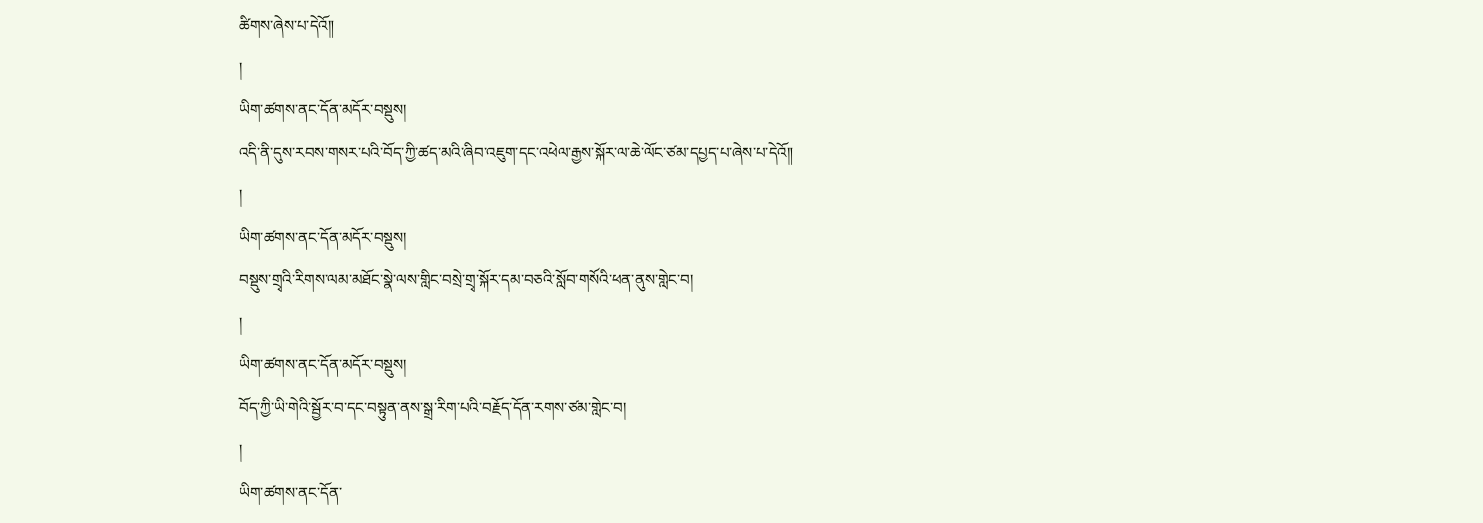ཚིགས་ཞེས་པ་དེའོ༎
།
ཡིག་ཚགས་ནང་དོན་མདོར་བསྡུས།
འདི་ནི་དུས་རབས་གསར་པའི་བོད་ཀྱི་ཚད་མའི་ཞིབ་འཇུག་དང་འཕེལ་རྒྱས་སྐོར་ལ་ཆེ་ལོང་ཙམ་དཔྱད་པ་ཞེས་པ་དེའོ༎
།
ཡིག་ཚགས་ནང་དོན་མདོར་བསྡུས།
བསྡུས་གྲྭའི་རིགས་ལམ་མཐོང་སྣེ་ལས་གླིང་བསྲེ་གྲྭ་སྐོར་དམ་བཅའི་སློབ་གསོའི་ཕན་ནུས་གླེང་བ།
།
ཡིག་ཚགས་ནང་དོན་མདོར་བསྡུས།
བོད་ཀྱི་ཡི་གེའི་སྦྱོར་བ་དང་བསྟུན་ནས་སྒྲ་རིག་པའི་བརྗོད་དོན་རགས་ཙམ་གླེང་བ།
།
ཡིག་ཚགས་ནང་དོན་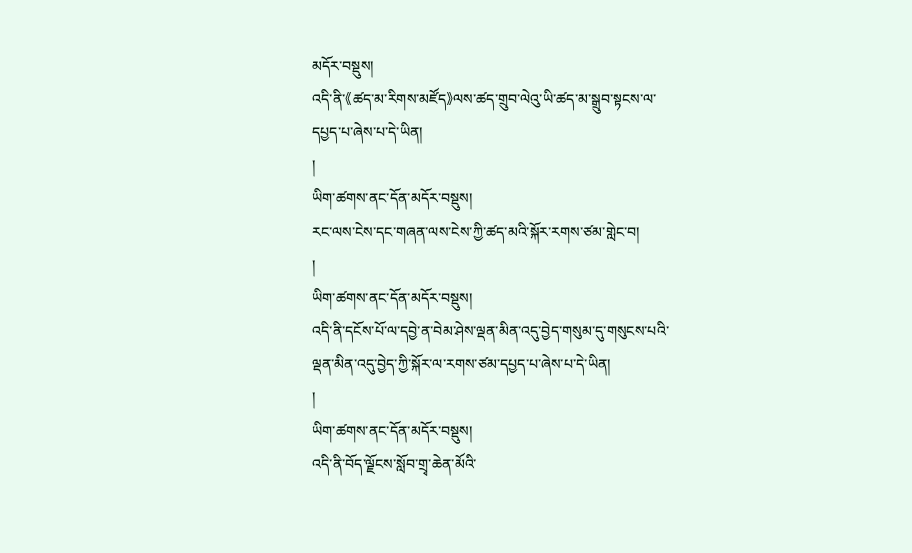མདོར་བསྡུས།
འདི་ནི་《ཚད་མ་རིགས་མཛོད》ལས་ཚད་གྲུབ་ལེའུ་ཡི་ཚད་མ་སྒྲུབ་སྟངས་ལ་དཔྱད་པ་ཞེས་པ་དེ་ཡིན།
།
ཡིག་ཚགས་ནང་དོན་མདོར་བསྡུས།
རང་ལས་ངེས་དང་གཞན་ལས་ངེས་ཀྱི་ཚད་མའི་སྐོར་རགས་ཙམ་གླེང་བ།
།
ཡིག་ཚགས་ནང་དོན་མདོར་བསྡུས།
འདི་ནི་དངོས་པོ་ལ་དབྱེ་ན་བེམ་ཤེས་ལྡན་མིན་འདུ་བྱེད་གསུམ་དུ་གསུངས་པའི་ལྡན་མིན་འདུ་བྱེད་ཀྱི་སྐོར་ལ་རགས་ཙམ་དཔྱད་པ་ཞེས་པ་དེ་ཡིན།
།
ཡིག་ཚགས་ནང་དོན་མདོར་བསྡུས།
འདི་ནི་བོད་ལྗོངས་སློབ་གྲྭ་ཆེན་མོའི་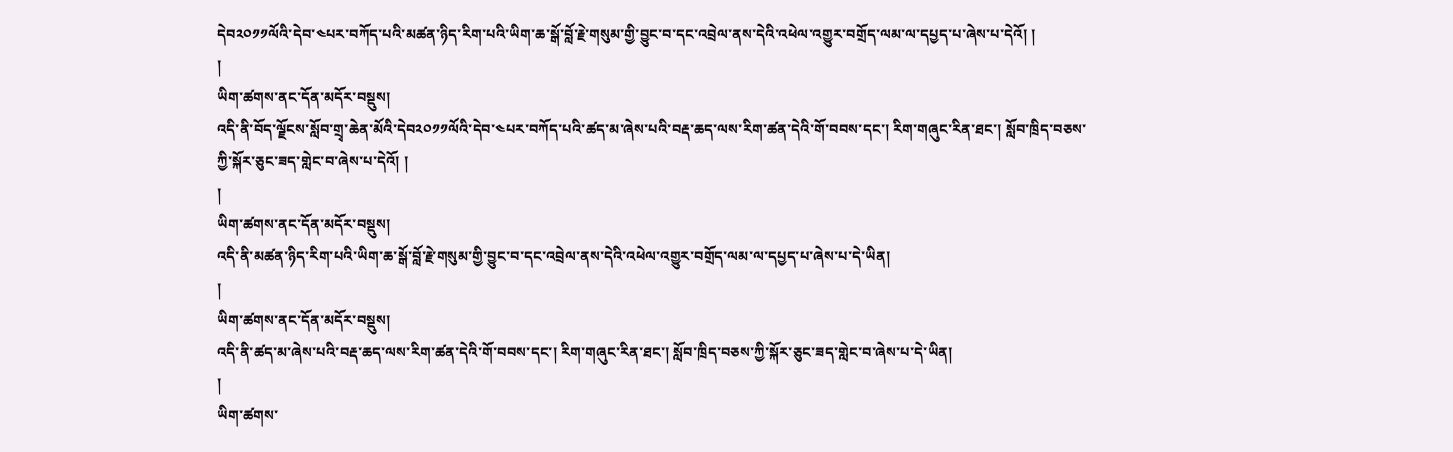དེབ༢༠༡༡ལོའི་དེབ་༤པར་བཀོད་པའི་མཚན་ཉིད་རིག་པའི་ཡིག་ཆ་སྒོ་བློ་རྗེ་གསུམ་གྱི་བྱུང་བ་དང་འབྲེལ་ནས་དེའི་འཕེལ་འགྱུར་བགྲོད་ལམ་ལ་དཔྱད་པ་ཞེས་པ་དེའོ། །
།
ཡིག་ཚགས་ནང་དོན་མདོར་བསྡུས།
འདི་ནི་བོད་ལྗོངས་སློབ་གྲྭ་ཆེན་མོའི་དེབ༢༠༡༡ལོའི་དེབ་༤པར་བཀོད་པའི་ཚད་མ་ཞེས་པའི་བརྡ་ཆད་ལས་རིག་ཚན་དེའི་གོ་བབས་དང་། རིག་གཞུང་རིན་ཐང་། སློབ་ཁྲིད་བཅས་ཀྱི་སྐོར་ཅུང་ཟད་གླེང་བ་ཞེས་པ་དེའོ། །
།
ཡིག་ཚགས་ནང་དོན་མདོར་བསྡུས།
འདི་ནི་མཚན་ཉིད་རིག་པའི་ཡིག་ཆ་སྒོ་བློ་རྗེ་གསུམ་གྱི་བྱུང་བ་དང་འབྲེལ་ནས་དེའི་འཕེལ་འགྱུར་བགྲོད་ལམ་ལ་དཔྱད་པ་ཞེས་པ་དེ་ཡིན།
།
ཡིག་ཚགས་ནང་དོན་མདོར་བསྡུས།
འདི་ནི་ཚད་མ་ཞེས་པའི་བརྡ་ཆད་ལས་རིག་ཚན་དེའི་གོ་བབས་དང་། རིག་གཞུང་རིན་ཐང་། སློབ་ཁྲིད་བཅས་ཀྱི་སྐོར་ཅུང་ཟད་གླེང་བ་ཞེས་པ་དེ་ཡིན།
།
ཡིག་ཚགས་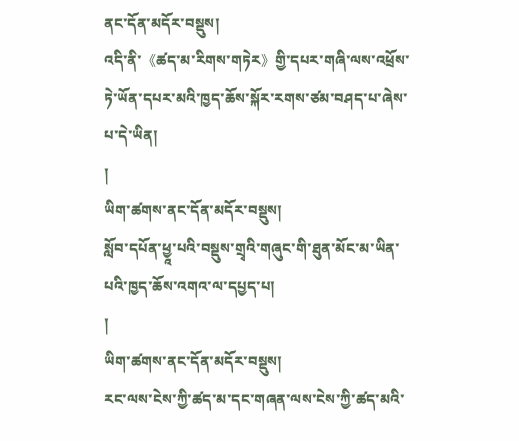ནང་དོན་མདོར་བསྡུས།
འདི་ནི་《ཚད་མ་རིགས་གཏེར》གྱི་དཔར་གཞི་ལས་འཕྲོས་ཏེ་ཡོན་དཔར་མའི་ཁྱད་ཆོས་སྐོར་རགས་ཙམ་བཤད་པ་ཞེས་པ་དེ་ཡིན།
།
ཡིག་ཚགས་ནང་དོན་མདོར་བསྡུས།
སློབ་དཔོན་ཕྱཱ་པའི་བསྡུས་གྲྭའི་གཞུང་གི་ཐུན་མོང་མ་ཡིན་པའི་ཁྱད་ཆོས་འགའ་ལ་དཔྱད་པ།
།
ཡིག་ཚགས་ནང་དོན་མདོར་བསྡུས།
རང་ལས་ངེས་ཀྱི་ཚད་མ་དང་གཞན་ལས་ངེས་ཀྱི་ཚད་མའི་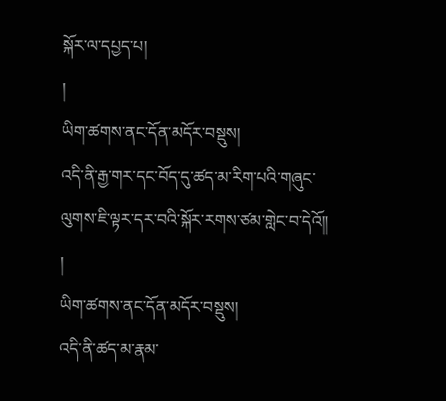སྐོར་ལ་དཔྱད་པ།
།
ཡིག་ཚགས་ནང་དོན་མདོར་བསྡུས།
འདི་ནི་རྒྱ་གར་དང་བོད་དུ་ཚད་མ་རིག་པའི་གཞུང་ལུགས་ཇི་ལྟར་དར་བའི་སྐོར་རགས་ཙམ་གླེང་བ་དེའོ༎
།
ཡིག་ཚགས་ནང་དོན་མདོར་བསྡུས།
འདི་ནི་ཚད་མ་རྣམ་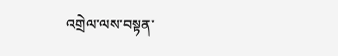འགྲེལ་ལས་བསྟན་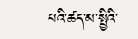པའི་ཚད་མ་སྤྱིའི་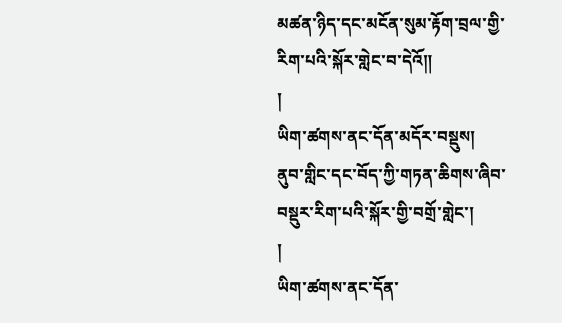མཚན་ཉིད་དང་མངོན་སུམ་རྟོག་བྲལ་གྱི་རིག་པའི་སྐོར་གླེང་བ་དེའོ༎
།
ཡིག་ཚགས་ནང་དོན་མདོར་བསྡུས།
ནུབ་གླིང་དང་བོད་ཀྱི་གཏན་ཆིགས་ཞིབ་བསྡུར་རིག་པའི་སྐོར་གྱི་བགྲོ་གླེང་།
།
ཡིག་ཚགས་ནང་དོན་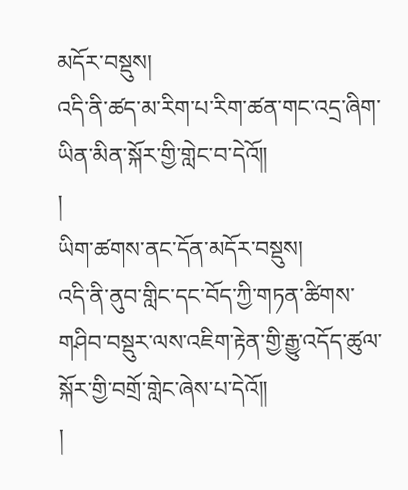མདོར་བསྡུས།
འདི་ནི་ཚད་མ་རིག་པ་རིག་ཚན་གང་འདྲ་ཞིག་ཡིན་མིན་སྐོར་གྱི་གླེང་བ་དེའོ༎
།
ཡིག་ཚགས་ནང་དོན་མདོར་བསྡུས།
འདི་ནི་ནུབ་གླིང་དང་བོད་ཀྱི་གཏན་ཚིགས་གཤིབ་བསྡུར་ལས་འཇིག་རྟེན་གྱི་རྒྱུ་འདོད་ཚུལ་སྐོར་གྱི་བགྲོ་གླེང་ཞེས་པ་དེའོ༎
།